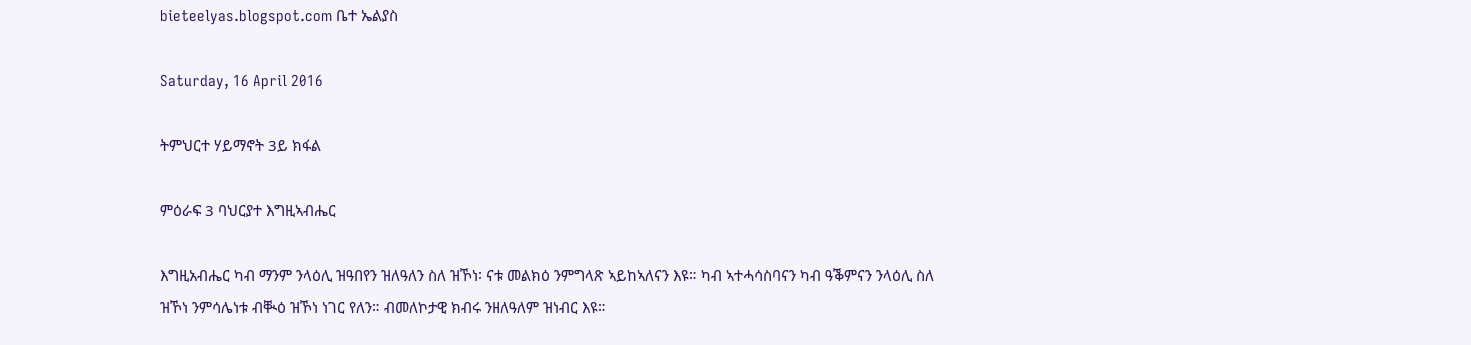bieteelyas.blogspot.com ቤተ ኤልያስ

Saturday, 16 April 2016

ትምህርተ ሃይማኖት 3ይ ክፋል

ምዕራፍ 3 ባህርያተ እግዚኣብሔር

እግዚአብሔር ካብ ማንም ንላዕሊ ዝዓበየን ዝለዓለን ስለ ዝኾነ፡ ናቱ መልክዕ ንምግላጽ ኣይከኣለናን እዩ። ካብ ኣተሓሳስባናን ካብ ዓቕምናን ንላዕሊ ስለ ዝኾነ ንምሳሌነቱ ብቚዕ ዝኾነ ነገር የለን። ብመለኮታዊ ክብሩ ንዘለዓለም ዝነብር እዩ።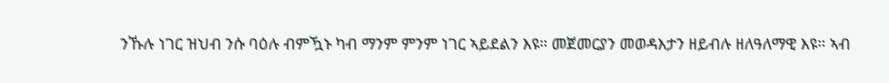ንኹሉ ነገር ዝህብ ንሱ ባዕሉ ብምዃኑ ካብ ማንም ምንም ነገር ኣይደልን እዩ። መጀመርያን መወዳእታን ዘይብሉ ዘለዓለማዊ እዩ። ኣብ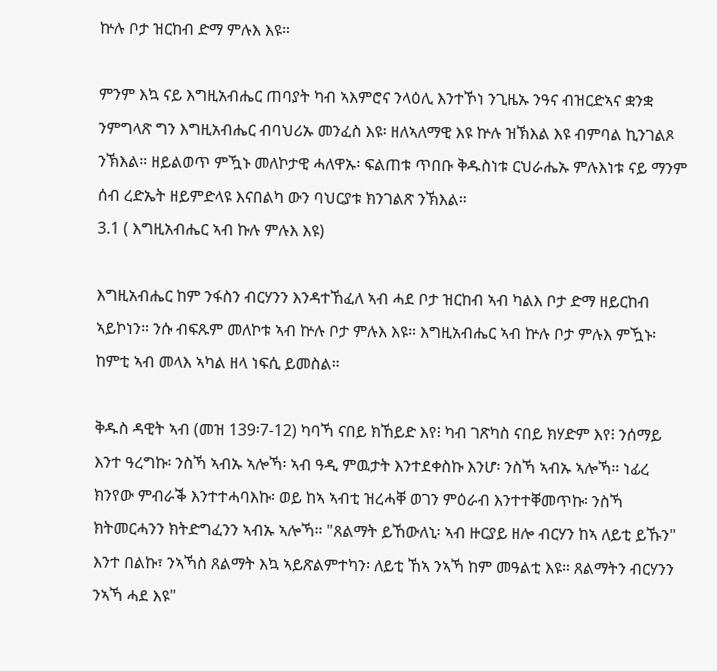ኵሉ ቦታ ዝርከብ ድማ ምሉእ እዩ።

ምንም እኳ ናይ እግዚአብሔር ጠባያት ካብ ኣእምሮና ንላዕሊ እንተኾነ ንጊዜኡ ንዓና ብዝርድኣና ቋንቋ ንምግላጽ ግን እግዚአብሔር ብባህሪኡ መንፈስ እዩ፡ ዘለኣለማዊ እዩ ኵሉ ዝኽእል እዩ ብምባል ኪንገልጾ ንኽእል። ዘይልወጥ ምዃኑ መለኮታዊ ሓለዋኡ፡ ፍልጠቱ ጥበቡ ቅዱስነቱ ርህራሔኡ ምሉእነቱ ናይ ማንም ሰብ ረድኤት ዘይምድላዩ እናበልካ ውን ባህርያቱ ክንገልጽ ንኽእል።
3.1 ( እግዚአብሔር ኣብ ኩሉ ምሉእ እዩ)

እግዚአብሔር ከም ንፋስን ብርሃንን እንዳተኸፈለ ኣብ ሓደ ቦታ ዝርከብ ኣብ ካልእ ቦታ ድማ ዘይርከብ ኣይኮነን። ንሱ ብፍጹም መለኮቱ ኣብ ኵሉ ቦታ ምሉእ እዩ። እግዚአብሔር ኣብ ኵሉ ቦታ ምሉእ ምዃኑ፡ ከምቲ ኣብ መላእ ኣካል ዘላ ነፍሲ ይመስል።

ቅዱስ ዳዊት ኣብ (መዝ 139፡7-12) ካባኻ ናበይ ክኸይድ እየ፧ ካብ ገጽካስ ናበይ ክሃድም እየ፧ ንሰማይ እንተ ዓረግኩ፡ ንስኻ ኣብኡ ኣሎኻ፡ ኣብ ዓዲ ምዉታት እንተደቀስኩ እንሆ፡ ንስኻ ኣብኡ ኣሎኻ። ነፊረ ክንየው ምብራቕ እንተተሓባእኩ፡ ወይ ከኣ ኣብቲ ዝረሓቐ ወገን ምዕራብ እንተተቐመጥኩ፡ ንስኻ ክትመርሓንን ክትድግፈንን ኣብኡ ኣሎኻ። "ጸልማት ይኸውለኒ፡ ኣብ ዙርያይ ዘሎ ብርሃን ከኣ ለይቲ ይኹን" እንተ በልኩ፣ ንኣኻስ ጸልማት እኳ ኣይጽልምተካን፡ ለይቲ ኸኣ ንኣኻ ከም መዓልቲ እዩ። ጸልማትን ብርሃንን ንኣኻ ሓደ እዩ"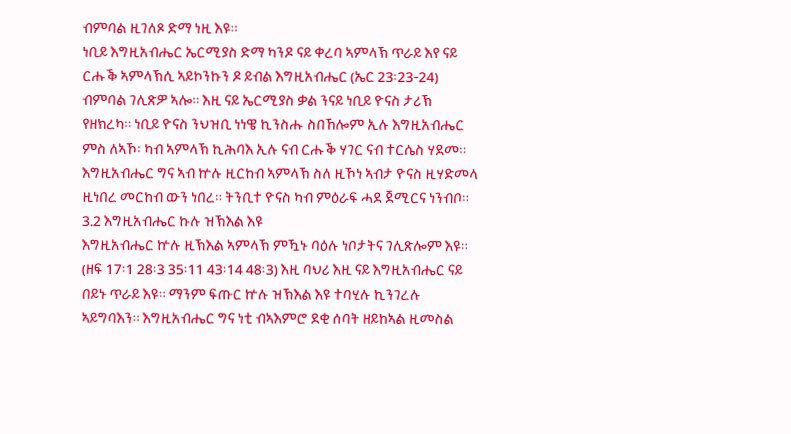ብምባል ዚገለጾ ድማ ነዚ እዩ።
ነቢይ እግዚአብሔር ኤርሚያስ ድማ ካንዶ ናይ ቀረባ ኣምላኽ ጥራይ እየ ናይ ርሑቕ ኣምላኽሲ ኣይኮንኩን ዶ ይብል እግዚአብሔር (ኤር 23፡23-24) ብምባል ገሊጽዎ ኣሎ። እዚ ናይ ኤርሚያስ ቃል ንናይ ነቢይ ዮናስ ታሪኽ የዘክረካ። ነቢይ ዮናስ ንህዝቢ ነነዌ ኪንስሑ ስበኸሎም ኢሉ እግዚአብሔር ምስ ለኣኾ፡ ካብ ኣምላኽ ኪሕባእ ኢሉ ናብ ርሑቕ ሃገር ናብ ተርሴስ ሃደመ። እግዚአብሔር ግና ኣብ ኵሉ ዚርከብ ኣምላኽ ስለ ዚኾነ ኣብታ ዮናስ ዚሃድመላ ዚነበረ መርከብ ውን ነበረ። ትንቢተ ዮናስ ካብ ምዕራፍ ሓደ ጀሚርና ነንብቦ።
3.2 እግዚአብሔር ኩሉ ዝኽእል እዩ
እግዚአብሔር ኵሉ ዚኽእል ኣምላኽ ምዃኑ ባዕሉ ነቦታትና ገሊጽሎም እዩ። (ዘፍ 17፡1 28፡3 35፡11 43፡14 48፡3) እዚ ባህሪ እዚ ናይ እግዚአብሔር ናይ በይኑ ጥራይ እዩ። ማንም ፍጡር ኵሉ ዝኽእል እዩ ተባሂሉ ኪንገረሉ ኣይግባእን። እግዚአብሔር ግና ነቲ ብኣእምሮ ደቂ ሰባት ዘይከኣል ዚመስል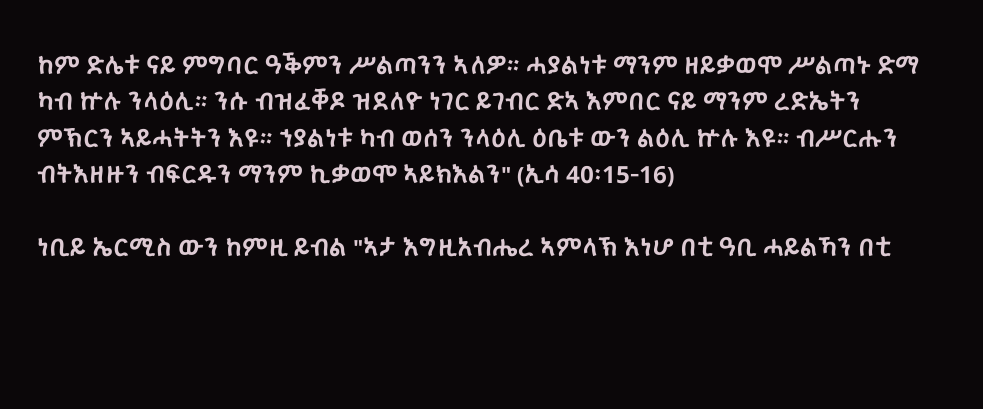ከም ድሌቱ ናይ ምግባር ዓቕምን ሥልጣንን ኣለዎ። ሓያልነቱ ማንም ዘይቃወሞ ሥልጣኑ ድማ ካብ ኵሉ ንላዕሊ። ንሱ ብዝፈቐዶ ዝደለዮ ነገር ይገብር ድኣ እምበር ናይ ማንም ረድኤትን ምኽርን ኣይሓትትን እዩ። ኀያልነቱ ካብ ወሰን ንላዕሊ ዕቤቱ ውን ልዕሊ ኵሉ እዩ። ብሥርሑን ብትእዘዙን ብፍርዱን ማንም ኪቃወሞ ኣይክእልን" (ኢሳ 40፡15-16)

ነቢይ ኤርሚስ ውን ከምዚ ይብል "ኣታ እግዚአብሔረ ኣምላኽ እነሆ በቲ ዓቢ ሓይልኻን በቲ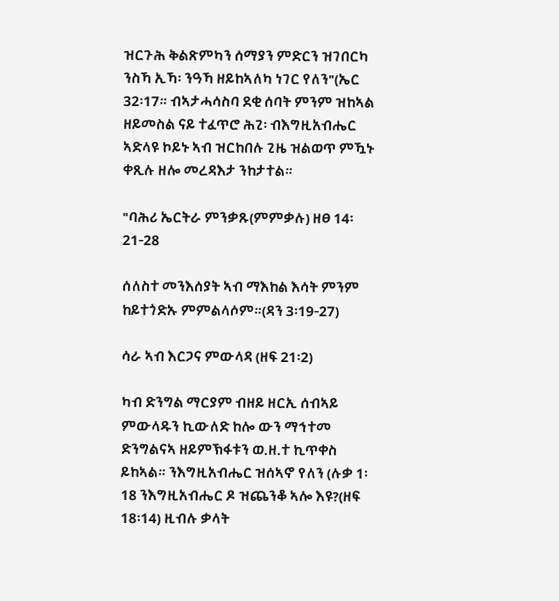ዝርጉሕ ቅልጽምካን ሰማያን ምድርን ዝገበርካ ንስኻ ኢኻ፡ ንዓኻ ዘይከኣለካ ነገር የለን"(ኤር 32፡17። ብኣታሓሳስባ ደቂ ሰባት ምንም ዝከኣል ዘይመስል ናይ ተፈጥሮ ሕጊ፡ ብእግዚአብሔር ኣድላዩ ኮይኑ ኣብ ዝርከበሉ ጊዜ ዝልወጥ ምዃኑ ቀጺሉ ዘሎ መረዳእታ ንከታተል።

"ባሕሪ ኤርትራ ምንቃጹ(ምምቃሉ) ዘፀ 14፡21-28

ሰለስተ መንእሰያት ኣብ ማእከል እሳት ምንም ከይተጎድኡ ምምልላሶም።(ዳን 3፡19-27)

ሳራ ኣብ እርጋና ምውላዳ (ዘፍ 21፡2)

ካብ ድንግል ማርያም ብዘይ ዘርኢ ሰብኣይ ምውላዱን ኪውለድ ከሎ ውን ማኅተመ ድንግልናኣ ዘይምኽፋቱን ወ.ዘ.ተ ኪጥቀስ ይከኣል። ንእግዚአብሔር ዝሰኣኖ የለን (ሉቃ 1፡18 ንእግዚአብሔር ዶ ዝጨንቆ ኣሎ እዩ?(ዘፍ 18፡14) ዚብሉ ቃላት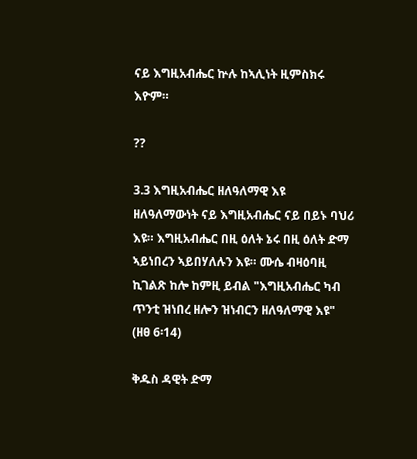ናይ እግዚአብሔር ኵሉ ከኣሊነት ዚምስክሩ እዮም።

??

3.3 እግዚአብሔር ዘለዓለማዊ እዩ
ዘለዓለማውነት ናይ እግዚአብሔር ናይ በይኑ ባህሪ እዩ። እግዚአብሔር በዚ ዕለት ኔሩ በዚ ዕለት ድማ ኣይነበረን ኣይበሃለሉን እዩ። ሙሴ ብዛዕባዚ ኪገልጽ ከሎ ከምዚ ይብል "እግዚአብሔር ካብ ጥንቲ ዝነበረ ዘሎን ዝነብርን ዘለዓለማዊ እዩ" (ዘፀ 6፡14)

ቅዱስ ዳዊት ድማ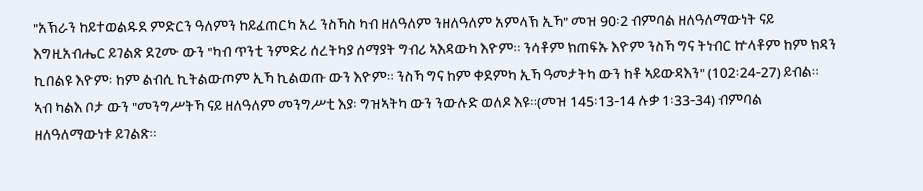"አኽራን ከይተወልዱደ ምድርን ዓለምን ከይፈጠርካ አረ ንስኻስ ካብ ዘለዓለም ንዘለዓለም አምላኽ ኢኻ" መዝ 90፡2 ብምባል ዘለዓለማውነት ናይ እግዚአብሔር ይገልጽ ደጊሙ ውን "ካብ ጥንቲ ንምድሪ ሰረትካያ ሰማያት ግብሪ ኣእዳውካ እዮም። ንሳቶም ክጠፍኡ እዮም ንስኻ ግና ትነብር ኵላቶም ከም ክዳን ኪበልዩ እዮም፡ ከም ልብሲ ኪትልውጦም ኢኻ ኪልወጡ ውን እዮም። ንስኻ ግና ከም ቀደምካ ኢኻ ዓመታትካ ውን ከቶ ኣይውዳእን" (102፡24-27) ይብል።
ኣብ ካልእ ቦታ ውን "መንግሥትኻ ናይ ዘለዓለም መንግሥቲ እያ፡ ግዝኣትካ ውን ንውሉድ ወለዶ እዩ።(መዝ 145፡13-14 ሉቃ 1፡33-34) ብምባል ዘለዓለማውነቱ ይገልጽ።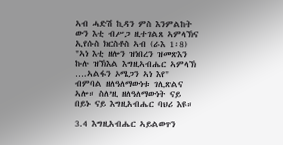ኣብ ሓድሽ ኪዳን ምስ እንምልከት ውን እቲ ብሥጋ ዚተገልጸ ኣምላኽና ኢየሱስ ክርስቶስ ኣብ (ራእ 1፡8) "ኣነ እቲ ዘሎን ዝነበረን ዝመጽእን ኩሉ ዝኽእል እግዚኣብሔር ኣምላኽ ….ኣልፋን ኦሜጋን ኣነ እየ" ብምባል ዘለዓለማውነቱ ገሊጽልና ኣሎ። ስለ’ዚ ዘለዓለማውነት ናይ በይኑ ናይ እግዚአብሔር ባህሪ እዩ።

3.4 እግዚአብሔር ኣይልወጥን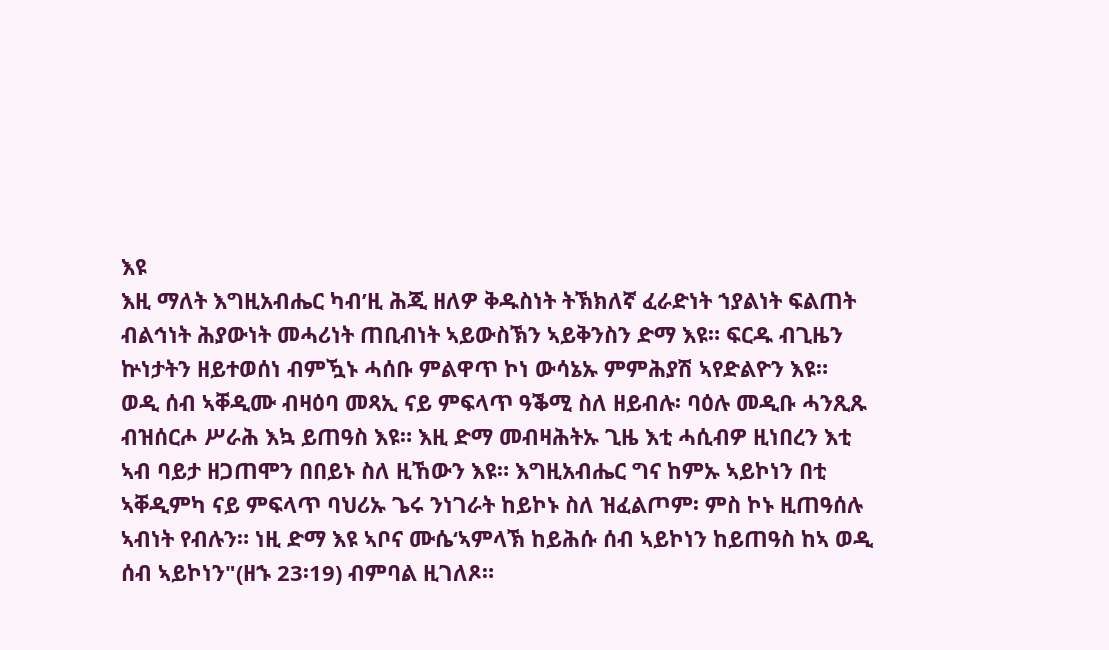እዩ
እዚ ማለት እግዚአብሔር ካብ’ዚ ሕጂ ዘለዎ ቅዱስነት ትኽክለኛ ፈራድነት ኀያልነት ፍልጠት ብልኅነት ሕያውነት መሓሪነት ጠቢብነት ኣይውስኽን ኣይቅንስን ድማ እዩ። ፍርዱ ብጊዜን ኵነታትን ዘይተወሰነ ብምዃኑ ሓሰቡ ምልዋጥ ኮነ ውሳኔኡ ምምሕያሽ ኣየድልዮን እዩ።
ወዲ ሰብ ኣቐዲሙ ብዛዕባ መጻኢ ናይ ምፍላጥ ዓቕሚ ስለ ዘይብሉ፡ ባዕሉ መዲቡ ሓንጺጹ ብዝሰርሖ ሥራሕ እኳ ይጠዓስ እዩ። እዚ ድማ መብዛሕትኡ ጊዜ እቲ ሓሲብዎ ዚነበረን እቲ ኣብ ባይታ ዘጋጠሞን በበይኑ ስለ ዚኸውን እዩ። እግዚአብሔር ግና ከምኡ ኣይኮነን በቲ ኣቐዲምካ ናይ ምፍላጥ ባህሪኡ ጌሩ ንነገራት ከይኮኑ ስለ ዝፈልጦም፡ ምስ ኮኑ ዚጠዓሰሉ ኣብነት የብሉን። ነዚ ድማ እዩ ኣቦና ሙሴ‘ኣምላኽ ከይሕሱ ሰብ ኣይኮነን ከይጠዓስ ከኣ ወዲ ሰብ ኣይኮነን"(ዘኁ 23፡19) ብምባል ዚገለጾ።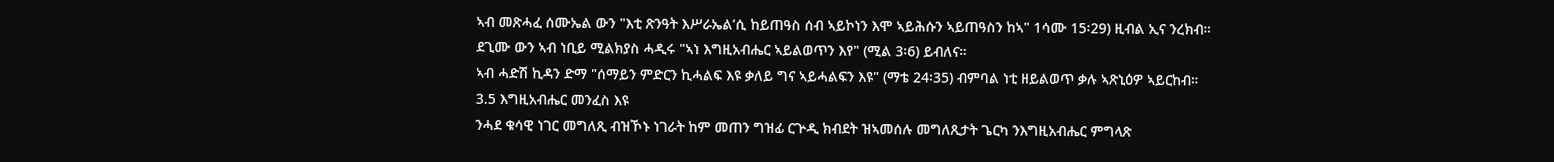ኣብ መጽሓፈ ሰሙኤል ውን "እቲ ጽንዓት እሥራኤል’ሲ ከይጠዓስ ሰብ ኣይኮነን እሞ ኣይሕሱን ኣይጠዓስን ከኣ" 1ሳሙ 15፡29) ዚብል ኢና ንረክብ።
ደጊሙ ውን ኣብ ነቢይ ሚልክያስ ሓዲሩ "ኣነ እግዚአብሔር ኣይልወጥን እየ" (ሚል 3፡6) ይብለና።
ኣብ ሓድሽ ኪዳን ድማ "ሰማይን ምድርን ኪሓልፍ እዩ ቃለይ ግና ኣይሓልፍን እዩ" (ማቴ 24፡35) ብምባል ነቲ ዘይልወጥ ቃሉ ኣጽኒዕዎ ኣይርከብ።
3.5 እግዚአብሔር መንፈስ እዩ
ንሓደ ቁሳዊ ነገር መግለጺ ብዝኾኑ ነገራት ከም መጠን ግዝፊ ርጕዲ ክብደት ዝኣመሰሉ መግለጺታት ጌርካ ንእግዚአብሔር ምግላጽ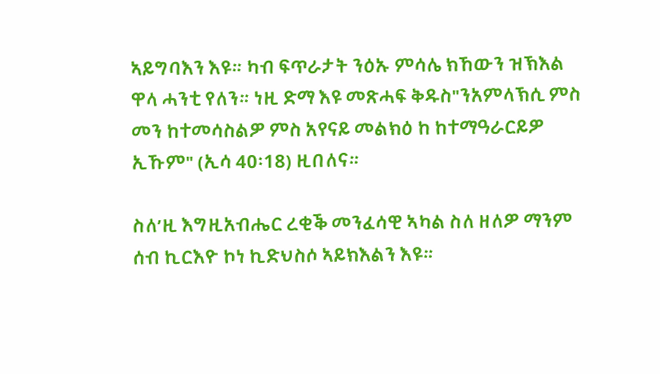ኣይግባእን እዩ። ካብ ፍጥራታት ንዕኡ ምሳሌ ክኸውን ዝኽእል ዋላ ሓንቲ የለን። ነዚ ድማ እዩ መጽሓፍ ቅዱስ"ንአምላኽሲ ምስ መን ከተመሳስልዎ ምስ አየናይ መልክዕ ከ ከተማዓራርይዎ ኢኹም" (ኢሳ 40፡18) ዚበለና።

ስለ’ዚ እግዚአብሔር ረቂቕ መንፈሳዊ ኣካል ስለ ዘለዎ ማንም ሰብ ኪርእዮ ኮነ ኪድህስሶ ኣይክእልን እዩ።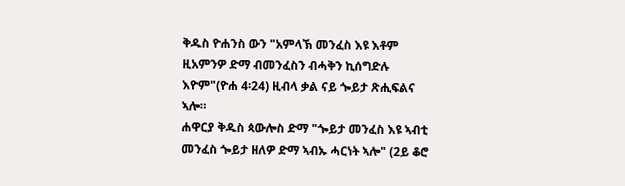ቅዱስ ዮሐንስ ውን "አምላኽ መንፈስ እዩ እቶም ዚአምንዎ ድማ ብመንፈስን ብሓቅን ኪሰግድሉ እዮም"(ዮሐ 4፡24) ዚብላ ቃል ናይ ጐይታ ጽሒፍልና ኣሎ።
ሐዋርያ ቅዱስ ጳውሎስ ድማ "ጐይታ መንፈስ እዩ ኣብቲ መንፈስ ጐይታ ዘለዎ ድማ ኣብኡ ሓርነት ኣሎ" (2ይ ቆሮ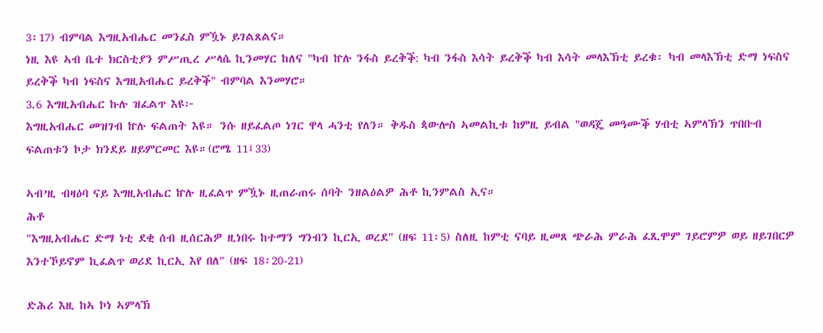3፡17) ብምባል እግዚአብሔር መንፈስ ምዃኑ ይገልጸልና።
ነዚ እዩ ኣብ ቤተ ክርስቲያን ምሥጢረ ሥላሴ ኪንመሃር ከለና "ካብ ኵሉ ንፋስ ይረቅቕ: ካብ ንፋስ እሳት ይረቅቕ ካብ እሳት መላእኽቲ ይረቁ፡ ካብ መላእኽቲ ድማ ነፍስና ይረቅቕ ካብ ነፍስና እግዚአብሔር ይረቅቕ" ብምባል እንመሃሮ።
3.6 እግዚአብሔር ኩሉ ዝፈልጥ እዩ፦
እግዚአብሔር መዝገብ ኵሉ ፍልጠት እዩ። ንሱ ዘይፈልጦ ነገር ዋላ ሓንቲ የለን። ቅዱስ ጳውሎስ ኣመልኪቱ ከምዚ ይብል "ወዳጄ መዓሙቕ ሃብቲ ኣምላኽን ጥበቡብ ፍልጠቱን ኮታ ክንደይ ዘይምርመር እዩ።(ሮሜ 11፤33)

ኣብ’ዚ ብዛዕባ ናይ እግዚአብሔር ኵሉ ዚፈልጥ ምዃኑ ዚጠራጠሩ ሰባት ንዘልዕልዎ ሕቶ ኪንምልስ ኢና።
ሕቶ
"እግዚአብሔር ድማ ነቲ ደቂ ሰብ ዚሰርሕዎ ዚነበሩ ከተማን ግንብን ኪርኢ ወረደ" (ዘፍ 11፡5) ስለዚ ከምቲ ናባይ ዚመጸ ጭራሕ ምራሕ ፈጺሞም ገይሮምዎ ወይ ዘይገበርዎ እንተኾይኖም ኪፈልጥ ወሪደ ኪርኢ እየ በለ" (ዘፍ 18፡20-21)

ድሕሪ እዚ ከኣ ኮነ ኣምላኽ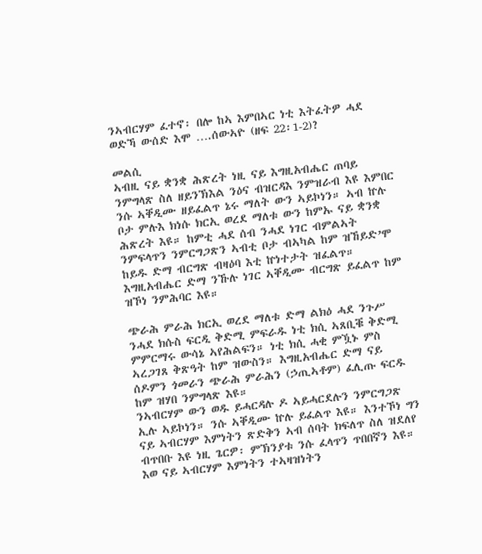ንኣብርሃም ፈተኖ፡ በሎ ከኣ እምበኣር ነቲ እትፈትዎ ሓደ ወድኻ ውሰድ እሞ ….ሰውኣዮ (ዘፍ 22፡1-2)?

መልሲ
ኣብዚ ናይ ቋንቋ ሕጽረት ነዚ ናይ እግዚአብሔር ጠባይ ንምግላጽ ስለ ዘይንኽእል ንዕና ብዝርዳእ ንምዝራብ እዩ እምበር ንሱ ኣቐዲሙ ዘይፈልጥ ኔሩ ማለት ውን ኣይኮነን። ኣብ ኵሉ ቦታ ምሉእ ክነሱ ክርኢ ወረደ ማለቱ ውን ከምኡ ናይ ቋንቋ ሕጽረት እዩ። ከምቲ ሓደ ሰብ ንሓደ ነገር ብምልኣት ንምፍላጥን ንምርግጋጽን ኣብቲ ቦታ ብኣካል ከም ዝኸይድ’ሞ ከይዱ ድማ ብርግጽ ብዛዕባ እቲ ኵነተታት ዝፈልጥ። እግዚአብሔር ድማ ንኹሉ ነገር ኣቐዲሙ ብርግጽ ይፈልጥ ከም ዝኾነ ንምሕባር እዩ።

ጭራሕ ምራሕ ክርኢ ወረደ ማለቱ ድማ ልክዕ ሓደ ንጉሥ ንሓደ ክሱስ ፍርዲ ቅድሚ ምፍራዱ ነቲ ክሲ ኣጸቢቑ ቅድሚ ምምርማሩ ውሳኔ ኣየሕልፍን። ነቲ ክሲ ሓቂ ምዃኑ ምስ ኣረጋገጸ ቅጽዓት ከም ዝውስን። እግዚአብሔር ድማ ናይ ሰዶምን ጎመራን ጭራሕ ምራሕን (ኃጢኣቶም) ፈሊጡ ፍርዱ ከም ዝሃበ ንምግላጽ እዩ።
ንኣብርሃም ውን ወዱ ይሓርዳሉ ዶ ኣይሓርደሉን ንምርግጋጽ ኢሉ ኣይኮነን። ንሱ ኣቐዲሙ ኵሉ ይፈልጥ እዩ። እንተኾነ ግን ናይ ኣብርሃም እምነትን ጽድቅን ኣብ ሰባት ክፍለጥ ስለ ዝደለየ ብጥበቡ እዩ ነዚ ጌርዎ፡ ምኽንያቱ ንሱ ፈላጥን ጥበበኛን እዩ። እወ ናይ ኣብርሃም እምነትን ተኣዛዝነትን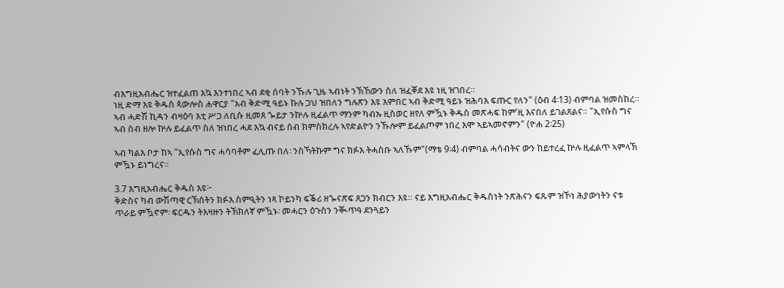ብእግዚአብሔር ዝተፈልጠ እኳ እንተነበረ ኣብ ደቂ ሰባት ንኹሉ ጊዜ ኣብነት ንኽኸውን ስለ ዝፈቐደ እዩ ነዚ ዝገበረ።
ነዚ ድማ እዩ ቅዱስ ጳውሎስ ሐዋርያ "አብ ቅድሚ ዓይኑ ኩሉ ጋህ ዝበለን ግሉጽን እዩ እምበር ኣብ ቅድሚ ዓይኑ ዝሕባእ ፍጡር የለን" (ዕብ 4፡13) ብምባል ዝመስከረ።
ኣብ ሓድሽ ኪዳን ብዛዕባ እቲ ሥጋ ለቢሱ ዚመጸ ጐይታ ንኵሉ ዚፈልጥ ማንም ካብኡ ዚስወር ዘየለ ምዃኑ ቅዱስ መጽሓፍ ከም’ዚ እናበለ ይገልጸልና። "ኢየሱስ ግና ኣብ ሰብ ዘሎ ኵሉ ይፈልጥ ስለ ዝነበረ ሓደ እኳ ብናይ ሰብ ክምስክረሉ ኣየድልዮን ንኹሎም ይፈልጦም ነበረ እሞ ኣይኣመኖምን" (ዮሐ 2፡25)

ኣብ ካልእ ቦታ ከኣ "ኢየሱስ ግና ሓሳባቶም ፈሊጡ በለ፡ ንስኻትኩም ግና ክፉእ ትሓስቡ ኣለኹም"(ማቴ 9፡4) ብምባል ሓሳብትና ውን ከይተረፈ ኵሉ ዚፈልጥ ኣምላኽ ምዃኑ ይነግረና።

3.7 እግዚአብሔር ቅዱስ እዩ፦
ቅድስና ካብ ውሽጣዊ ርኽሰትን ክፉእ ስምዒትን ነጻ ኮይንካ ፍቕሪ ዘጐናጽፍ ጸጋን ክብርን እዩ። ናይ እግዚአብሔር ቅዱስነት ንጽሕናን ፍጹም ዝኾነ ሕያውነትን ናቱ ጥራይ ምዃኖም፡ ፍርዱን ትእዛዙን ትኽክለኛ ምዃኑ፡ መሓርን ዕጉስን ንቚጥዓ ደንጓይን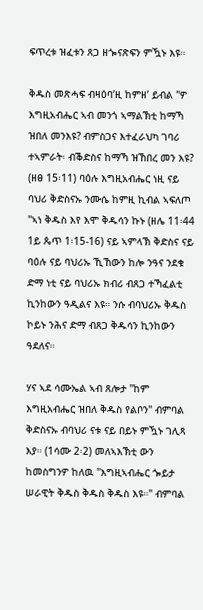ፍጥረቱ ዝፈቱን ጸጋ ዘጐናጽፍን ምዃኑ እዩ።

ቅዱስ መጽሓፍ ብዛዕባ’ዚ ከምዘ’ ይብል "ዎ እግዚአብሔር ኣብ መንጎ ኣማልኽቲ ከማኻ ዝበለ መንእዩ? ብምስጋና እተፈራህካ ገባሪ ተኣምራት፡ ብቕድስና ከማኻ ዝኸበረ መን እዩ? (ዘፀ 15፡11) ባዕሉ እግዚአብሔር ነዚ ናይ ባህሪ ቅድስናኡ ንሙሴ ከምዚ ኪብል ኣፍለጦ "ኣነ ቅዱስ እየ እሞ ቅዱሳን ኩኑ (ዘሌ 11፡44 1ይ ጴጥ 1፡15-16) ናይ ኣምላኽ ቅድስና ናይ ባዕሉ ናይ ባህሪኡ ኺኸውን ከሎ ንዓና ንደቁ ድማ ነቲ ናይ ባህሪኡ ክብሪ ብጸጋ ተኻፈልቲ ኪንከውን ዓዲልና እዩ። ንሱ ብባህሪኡ ቅዱስ ኮይኑ ንሕና ድማ ብጸጋ ቅዱሳን ኪንከውን ዓደለና።

ሃና ኣደ ሳሙኤል ኣብ ጸሎታ "ከም እግዚአብሔር ዝበለ ቅዱስ የልቦን" ብምባል ቅድስናኡ ብባህሪ ናቱ ናይ በይኑ ምዃኑ ገሊጻ እያ። (1ሳሙ 2፡2) መለኣእኽቲ ውን ከመስግንዎ ከለዉ "እግዚኣብሔር ጐይታ ሠራዊት ቅዱስ ቅዱስ ቅዱስ እዩ።" ብምባል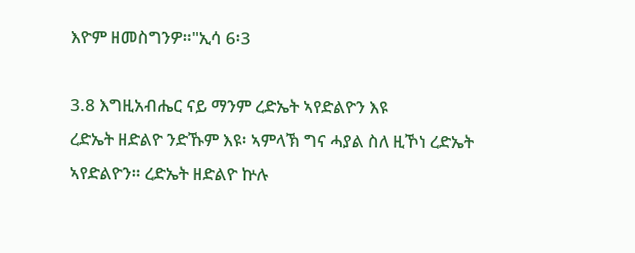እዮም ዘመስግንዎ።"ኢሳ 6፡3

3.8 እግዚአብሔር ናይ ማንም ረድኤት ኣየድልዮን እዩ
ረድኤት ዘድልዮ ንድኹም እዩ፡ ኣምላኽ ግና ሓያል ስለ ዚኾነ ረድኤት ኣየድልዮን። ረድኤት ዘድልዮ ኵሉ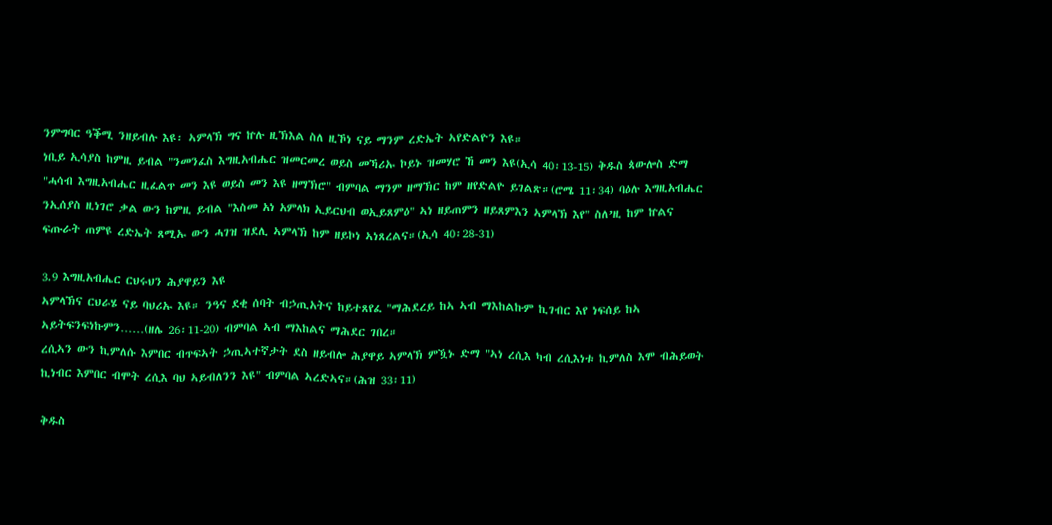ንምግባር ዓቕሚ ንዘይብሉ እዩ፡ ኣምላኽ ግና ኵሉ ዚኽእል ስለ ዚኾነ ናይ ማንም ረድኤት ኣየድልዮን እዩ።
ነቢይ ኢሳያስ ከምዚ ይብል "ንመንፈስ እግዚአብሔር ዝመርመረ ወይስ መኻሪኡ ኮይኑ ዝመሃሮ ኸ መን እዩ(ኢሳ 40፡13-15) ቅዱስ ጳውሎስ ድማ "ሓሳብ እግዚአብሔር ዚፈልጥ መን እዩ ወይስ መን እዩ ዘማኽሮ" ብምባል ማንም ዘማኽር ከም ዘየድልዮ ይገልጽ።(ሮሜ 11፡34) ባዕሉ እግዚአብሔር ንኢሰያስ ዚነገሮ ቃል ውን ከምዚ ይብል "እስመ አነ አምላክ ኢይርህብ ወኢይጸምዕ" ኣነ ዘይጠምን ዘይጸምእን ኣምላኽ እየ" ስለ’ዚ ከም ኵልና ፍጡራት ጠምዩ ረድኤት ጸሚኡ ውን ሓገዝ ዝደሊ ኣምላኽ ከም ዘይኮነ ኣነጸረልና።(ኢሳ 40፡28-31)

3.9 እግዚአብሔር ርህሩህን ሕያዋይን እዩ
ኣምላኽና ርህራሄ ናይ ባህሪኡ እዩ። ንዓና ደቂ ሰባት ብኃጢአትና ከይተጸየፈ "ማሕደረይ ከኣ ኣብ ማእከልኩም ኪገብር እየ ነፍሰይ ከኣ ኣይትፍንፍነኩምን……(ዘሌ 26፡11-20) ብምባል ኣብ ማእከልና ማሕደር ገበረ።
ረሲኣን ውን ኪምለሱ እምበር ብጥፍኣት ኃጢኣተኛታት ደስ ዘይብሎ ሕያዋይ ኣምላኽ ምዃኑ ድማ "ኣነ ረሲእ ካብ ረሲእነቱ ኪምለስ እሞ ብሕይወት ኪነብር እምበር ብሞት ረሲእ ባህ ኣይብለንን እዩ" ብምባል ኣረድኣና።(ሕዝ 33፡11)

ቅዱስ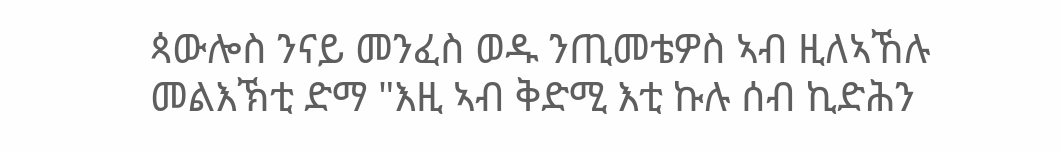ጳውሎስ ንናይ መንፈስ ወዱ ንጢመቴዎስ ኣብ ዚለኣኸሉ መልእኽቲ ድማ "እዚ ኣብ ቅድሚ እቲ ኩሉ ሰብ ኪድሕን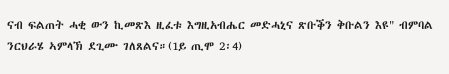ናብ ፍልጠት ሓቂ ውን ኪመጽእ ዚፈቱ እግዚአብሔር መድሓኒና ጽቡቕን ቅቡልን እዩ" ብምባል ንርህራሄ ኣምላኽ ደጊሙ ገለጸልና።(1ይ ጢሞ 2፡4)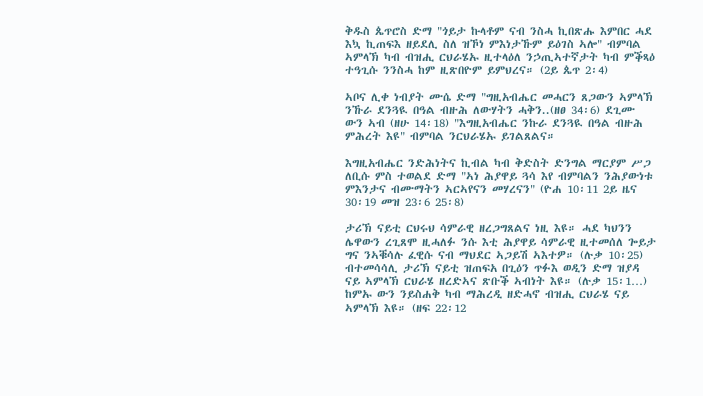ቅዱስ ጴጥሮስ ድማ "ጎይታ ኩላቶም ናብ ንስሓ ኪበጽሑ እምበር ሓደ እኳ ኪጠፍእ ዘይደሊ ስለ ዝኾነ ምእነታኹም ይዕገስ ኣሎ" ብምባል ኣምላኽ ካብ ብዝሒ ርህራሄኡ ዚተላዕለ ንኃጢኣተኛታት ካብ ምቕጻዕ ተዓጊሱ ንንስሓ ከም ዚጽበዮም ይምህረና። (2ይ ጴጥ 2፡4)

ኣቦና ሊቀ ነብያት ሙሴ ድማ "ግዚአብሔር መሓርን ጸጋውን ኣምላኽ ንኹራ ደንጓዪ በዓል ብዙሕ ለውሃትን ሓቅን..(ዘፀ 34፡6) ደጊሙ ውን ኣብ (ዘሁ 14፡18) "እግዚአብሔር ንኩራ ደንጓዪ በዓል ብዙሕ ምሕረት እዩ" ብምባል ንርህራሄኡ ይገልጸልና።

እግዚአብሔር ንድሕነትና ኪብል ካብ ቅድስት ድንግል ማርያም ሥጋ ለቢሱ ምስ ተወልደ ድማ "ኣነ ሕያዋይ ጓሳ እየ ብምባልን ንሕያውነቱ ምእንታና ብሙማትን ኣርኣየናን መሃረናን" (ዮሐ 10፡11 2ይ ዜና 30፡19 መዝ 23፡6 25፡8)

ታሪኽ ናይቲ ርህሩህ ሳምራዊ ዘረጋግጸልና ነዚ እዩ። ሓደ ካህንን ሌዋውን ረጊጸሞ ዚሓለፉ ንሱ እቲ ሕያዋይ ሳምራዊ ዚተመሰለ ጐይታ ግና ንኣቑሳሉ ፈዊሱ ናብ ማህደር ኣጋይሽ ኣእተዎ። (ሉቃ 10፡25) ብተመሳሳሊ ታሪኽ ናይቲ ዝጠፍአ በጊዕን ጥፉእ ወዲን ድማ ዝያዳ ናይ ኣምላኽ ርህራሄ ዘረድኣና ጽቡቕ ኣብነት እዩ። (ሉቃ 15፡1…) ከምኡ ውን ንይስሐቅ ካብ ማሕረዲ ዘድሓኖ ብዝሒ ርህራሄ ናይ ኣምላኽ እዩ። (ዘፍ 22፡12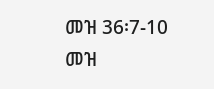መዝ 36፡7-10 መዝ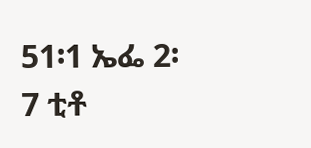51፡1 ኤፌ 2፡7 ቲቶ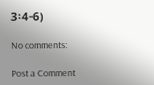3፡4-6)

No comments:

Post a Comment